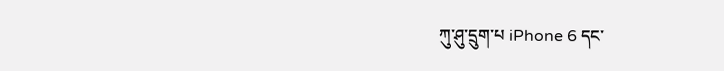ཀུ་ཤུ་དྲུག་པ iPhone 6 དང་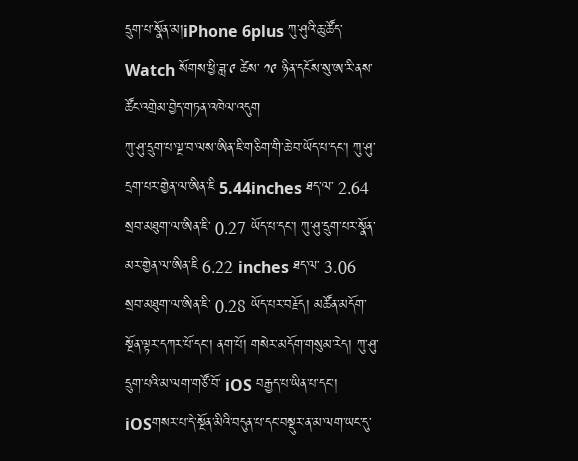དྲུག་པ་སྣོན་མ།iPhone 6plus ཀུ་ཤུའི་ཆུ་ཚོད་ Watch སོགས་ཕྱི་ཟླ་༩ ཚེས་ ༡༩ ཉིན་དངོས་སུ་ཨ་རི་ནས་ཚོང་འགྲེམ་བྱེད་གཏན་འཁེལ་འདུག
ཀུ་ཤུ་དྲུག་པ་ལྔ་བ་ལས་ཨིན་ཇི་གཅིག་གི་ཆེ་བ་ཡོད་པ་དང་། ཀུ་ཤུ་དྲག་པར་གྱེན་ལ་ཨིན་ཇི 5.44inches ཐད་ལ་ 2.64 སྲབ་མཐུག་ལ་ཨིན་ཇི་ 0.27 ཡོད་པ་དང་། ཀུ་ཤུ་དྲུག་པར་སྣོན་མར་གྱེན་ལ་ཨིན་ཇི 6.22 inches ཐད་ལ་ 3.06 སྲབ་མཐུག་ལ་ཨིན་ཇི་ 0.28 ཡོད་པར་བརྗོད། མཚོན་མདོག་སྔོན་ལྟར་དཀར་པོ་དང་། ནག་པོ། གསེར་མདོག་གསུམ་རེད། ཀུ་ཤུ་དྲུག་པའི་མ་ལག་གཙོ་བོ་ iOS བརྒྱད་པ་ཡིན་པ་དང་། iOSགསར་པ་དེ་སྔོན་མིའི་བདུན་པ་དང་བསྡུར་ན་མ་ལག་ཡང་དུ་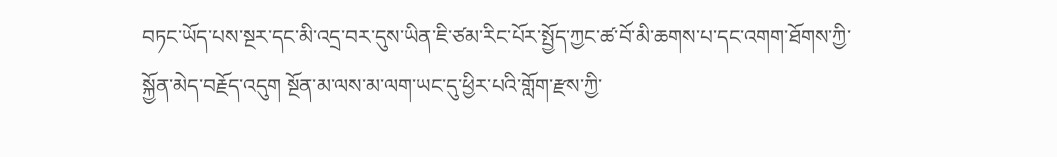བཏང་ཡོད་པས་སྔར་དང་མི་འདྲ་བར་དུས་ཡིན་ཇི་ཙམ་རིང་པོར་སྤྱོད་ཀྱང་ཚ་བོ་མི་ཆགས་པ་དང་འགག་ཐོགས་ཀྱི་སྐྱོན་མེད་བརྗོད་འདུག སྔོན་མ་ལས་མ་ལག་ཡང་དུ་ཕྱིར་པའི་གློག་རྫས་ཀྱི་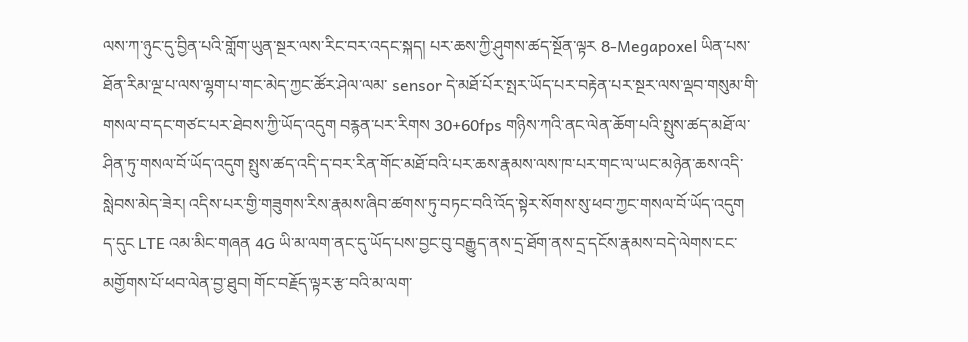ལས་ཀ་ཉུང་དུ་བྱིན་པའི་གློག་ཡུན་སྔར་ལས་རིང་བར་འདང་སྐད། པར་ཆས་ཀྱི་ཤུགས་ཚད་སྔོན་ལྟར 8-Megapoxel ཡིན་པས་ཐོན་རིམ་ལྔ་པ་ལས་ལྷག་པ་གང་མེད་ཀྱང་ཚོར་ཤེལ་ལམ་ sensor དེ་མཐོ་པོར་སྤར་ཡོད་པར་བརྟེན་པར་སྔར་ལས་ལྡབ་གསུམ་གི་གསལ་བ་དང་གཙང་པར་ཐེབས་ཀྱི་ཡོད་འདུག བརྙན་པར་རིགས 30+60fps གཉིས་ཀའི་ནང་ལེན་ཆོག་པའི་སྤུས་ཚད་མཐོ་ལ་ཤིན་ཏུ་གསལ་བོ་ཡོད་འདུག སྤུས་ཚད་འདི་ད་བར་རིན་གོང་མཐོ་བའི་པར་ཆས་རྣམས་ལས་ཁ་པར་གང་ལ་ཡང་མཉེན་ཆས་འདི་སླེབས་མེད་ཟེར། འདིས་པར་གྱི་གཟུགས་རིས་རྣམས་ཞིབ་ཚགས་ཏུ་བཏང་བའི་འོད་སྟེར་སོགས་སུ་ཕབ་ཀྱང་གསལ་བོ་ཡོད་འདུག
ད་དུང LTE འམ་མིང་གཞན 4G ཡི་མ་ལག་ནང་དུ་ཡོད་པས་བྱང་བུ་བརྒྱུད་ནས་དྲ་ཐོག་ནས་དྲ་དངོས་རྣམས་བདེ་ལེགས་ངང་མགྱོགས་པོ་ཕབ་ལེན་བྱ་ཐུབ། གོང་བརྗོད་ལྟར་རྩ་བའི་མ་ལག་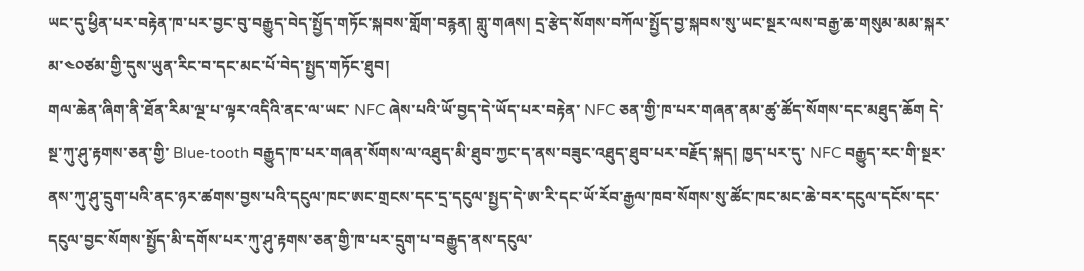ཡང་དུ་ཕྱིན་པར་བརྟེན་ཁ་པར་བྱང་བུ་བརྒྱུད་བེད་སྤྱོད་གཏོང་སྐབས་གློག་བརྙན། གླུ་གཞས། དྲ་རྩེད་སོགས་བཀོལ་སྤྱོད་བྱ་སྐབས་སུ་ཡང་སྔར་ལས་བརྒྱ་ཆ་གསུམ་མམ་སྐར་མ་༤༠ཙམ་གྱི་དུས་ཡུན་རིང་བ་དང་མང་པོ་བེད་སྤྱད་གཏོང་ཐུབ།
གལ་ཆེན་ཞིག་ནི་ཐོན་རིམ་ལྔ་པ་ལྟར་འདིའི་ནང་ལ་ཡང་ NFC ཞེས་པའི་ཡོ་བྱད་དེ་ཡོད་པར་བརྟེན་ NFC ཅན་གྱི་ཁ་པར་གཞན་ནམ་ཚུ་ཚོད་སོགས་དང་མཐུད་ཆོག དེ་སྔ་ཀུ་ཤུ་རྟགས་ཅན་གྱི་ Blue-tooth བརྒྱུད་ཁ་པར་གཞན་སོགས་ལ་འཐུད་མི་ཐུབ་ཀྱང་ད་ནས་བཟུང་འཐུད་ཐུབ་པར་བརྗོད་སྐད། ཁྱད་པར་དུ་ NFC བརྒྱུད་རང་གི་སྔར་ནས་ཀུ་ཤུ་དྲུག་པའི་ནང་ཉར་ཚགས་བྱས་པའི་དངུལ་ཁང་ཨང་གྲངས་དང་དྲ་དངུལ་སྤྱད་དེ་ཨ་རི་དང་ཡོ་རོབ་རྒྱལ་ཁབ་སོགས་སུ་ཚོང་ཁང་མང་ཆེ་བར་དངུལ་དངོས་དང་དངུལ་བྱང་སོགས་སྤྱོད་མི་དགོས་པར་ཀུ་ཤུ་རྟགས་ཅན་གྱི་ཁ་པར་དྲུག་པ་བརྒྱུད་ནས་དངུལ་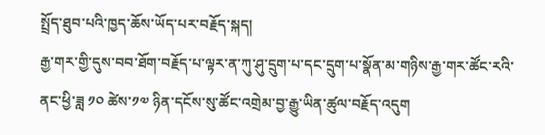སྤྲོད་ཐུབ་པའི་ཁྱད་ཆོས་ཡོད་པར་བརྗོད་སྐད།
རྒྱ་གར་གྱི་དུས་བབ་ཐོག་བརྗོད་པ་ལྟར་ན་ཀུ་ཤུ་དྲུག་པ་དང་དྲུག་པ་སྣོན་མ་གཉིས་རྒྱ་གར་ཚོང་ཪའི་ནང་ཕྱི་ཟླ ༡༠ ཚེས་༡༧ ཉིན་དངོས་སུ་ཚོང་འགྲེམ་བྱ་རྒྱུ་ཡིན་ཚུལ་བརྗོད་འདུག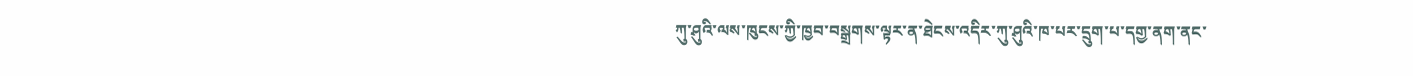ཀུ་ཤུའི་ལས་ཁུངས་ཀྱི་ཁྱབ་བསྒྲགས་ལྟར་ན་ཐེངས་འདིར་ཀུ་ཤུའི་ཁ་པར་དྲུག་པ་དགྱ་ནག་ནང་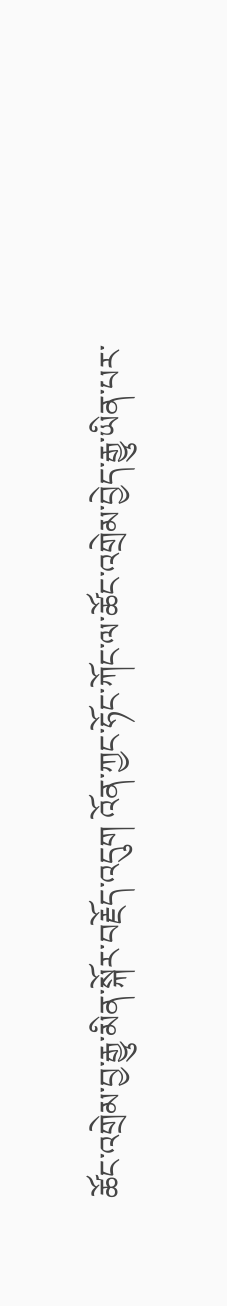ཚོང་འགྲེམ་བྱ་རྒྱུ་མིན་སྐོར་བརྗོད་འདུག འོན་ཀྱང་ཧོང་ཀོང་ལ་ཚོང་འགྲེམ་བྱེད་རྒྱུ་ཡིན་པར་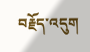བརྗོད་འདུག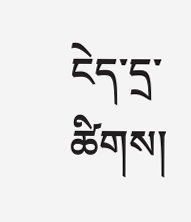ངེད་དྲ་ཚིགས།